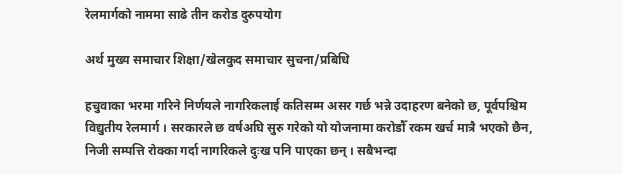रेलमार्गको नाममा साढे तीन करोड दुरुपयोग

अर्थ मुख्य समाचार शिक्षा/खेलकुद समाचार सुचना/प्रबिधि

हचुवाका भरमा गरिने निर्णयले नागरिकलाई कतिसम्म असर गर्छ भन्ने उदाहरण बनेको छ, पूर्वपश्चिम विद्युतीय रेलमार्ग । सरकारले छ वर्षअघि सुरु गरेको यो योजनामा करोडौँ रकम खर्च मात्रै भएको छैन, निजी सम्पत्ति रोक्का गर्दा नागरिकले दुःख पनि पाएका छन् । सबैभन्दा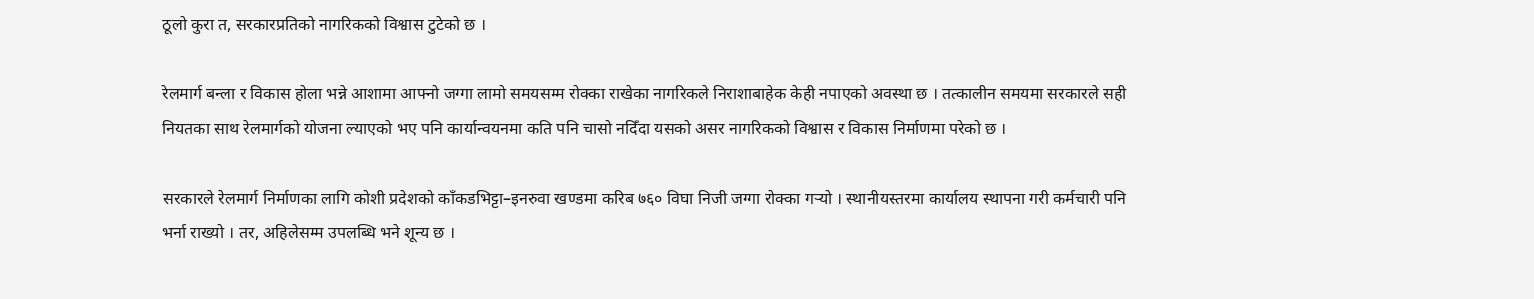ठूलो कुरा त, सरकारप्रतिको नागरिकको विश्वास टुटेको छ ।

रेलमार्ग बन्ला र विकास होला भन्ने आशामा आफ्नो जग्गा लामो समयसम्म रोक्का राखेका नागरिकले निराशाबाहेक केही नपाएको अवस्था छ । तत्कालीन समयमा सरकारले सही नियतका साथ रेलमार्गको योजना ल्याएको भए पनि कार्यान्वयनमा कति पनि चासो नदिँदा यसको असर नागरिकको विश्वास र विकास निर्माणमा परेको छ ।

सरकारले रेलमार्ग निर्माणका लागि कोशी प्रदेशको काँकडभिट्टा–इनरुवा खण्डमा करिब ७६० विघा निजी जग्गा रोक्का गर्‍यो । स्थानीयस्तरमा कार्यालय स्थापना गरी कर्मचारी पनि भर्ना राख्यो । तर, अहिलेसम्म उपलब्धि भने शून्य छ ।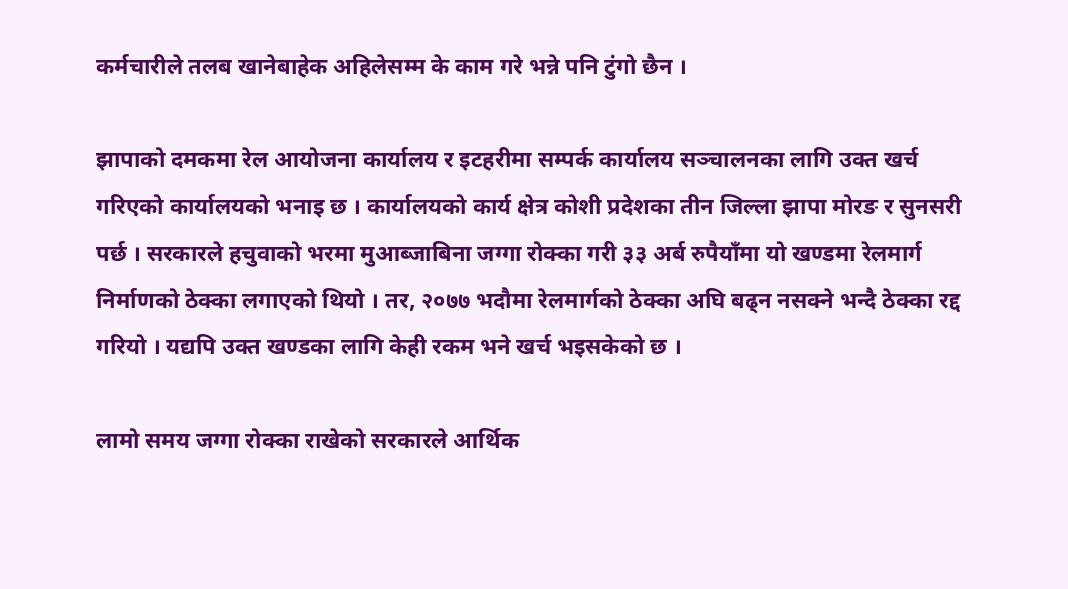कर्मचारीले तलब खानेबाहेक अहिलेसम्म के काम गरे भन्ने पनि टुंगो छैन ।

झापाको दमकमा रेल आयोजना कार्यालय र इटहरीमा सम्पर्क कार्यालय सञ्चालनका लागि उक्त खर्च गरिएको कार्यालयको भनाइ छ । कार्यालयको कार्य क्षेत्र कोशी प्रदेशका तीन जिल्ला झापा मोरङ र सुनसरी पर्छ । सरकारले हचुवाको भरमा मुआब्जाबिना जग्गा रोक्का गरी ३३ अर्ब रुपैयाँमा यो खण्डमा रेलमार्ग निर्माणको ठेक्का लगाएको थियो । तर, २०७७ भदौमा रेलमार्गको ठेक्का अघि बढ्न नसक्ने भन्दै ठेक्का रद्द गरियो । यद्यपि उक्त खण्डका लागि केही रकम भने खर्च भइसकेको छ ।

लामो समय जग्गा रोक्का राखेको सरकारले आर्थिक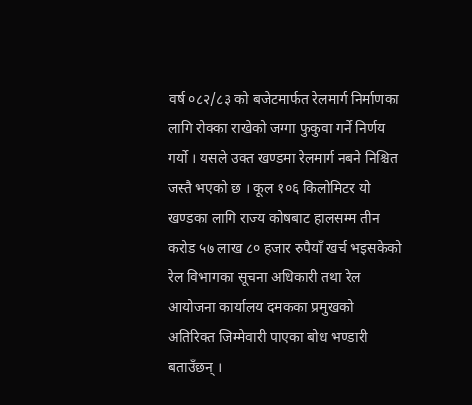वर्ष ०८२/८३ को बजेटमार्फत रेलमार्ग निर्माणका लागि रोक्का राखेको जग्गा फुकुवा गर्ने निर्णय गर्यो । यसले उक्त खण्डमा रेलमार्ग नबने निश्चित जस्तै भएको छ । कूल १०६ किलोमिटर यो खण्डका लागि राज्य कोषबाट हालसम्म तीन करोड ५७ लाख ८० हजार रुपैयाँ खर्च भइसकेको रेल विभागका सूचना अधिकारी तथा रेल आयोजना कार्यालय दमकका प्रमुखको अतिरिक्त जिम्मेवारी पाएका बोध भण्डारी बताउँछन् ।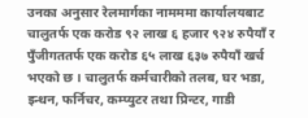उनका अनुसार रेलमार्गका नामममा कार्यालयबाट चालुतर्फ एक करोड ९२ लाख ६ हजार ९२४ रुपैयाँ र पुँजीगततर्फ एक करोड ६५ लाख ६३७ रुपैयाँ खर्च भएको छ । चालुतर्फ कर्मचारीको तलब, घर भडा, इन्धन, फर्निचर, कम्प्युटर तथा प्रिन्टर, गाडी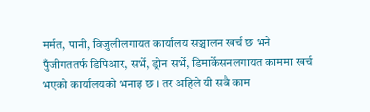मर्मत, पानी, विजुलीलगायत कार्यालय सञ्चालन खर्च छ भने पुँजीगततर्फ डिपिआर, सर्भे, ड्रोन सर्भे, डिमार्केसनलगायत काममा खर्च भएको कार्यालयको भनाइ छ । तर अहिले यी सबै काम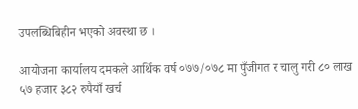उपलब्धिबिहीन भएको अवस्था छ ।

आयोजना कार्यालय दमकले आर्थिक वर्ष ०७७/०७८ मा पुँजीगत र चालु गरी ८० लाख ५७ हजार ३८२ रुपैयाँ खर्च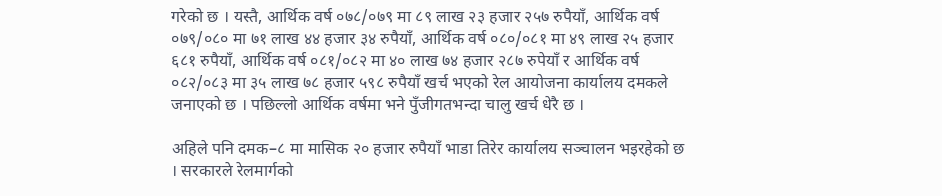गरेको छ । यस्तै, आर्थिक वर्ष ०७८/०७९ मा ८९ लाख २३ हजार २५७ रुपैयाँ, आर्थिक वर्ष ०७९/०८० मा ७१ लाख ४४ हजार ३४ रुपैयाँ, आर्थिक वर्ष ०८०/०८१ मा ४९ लाख २५ हजार ६८१ रुपैयाँ, आर्थिक वर्ष ०८१/०८२ मा ४० लाख ७४ हजार २८७ रुपेयाँ र आर्थिक वर्ष ०८२/०८३ मा ३५ लाख ७८ हजार ५९८ रुपैयाँ खर्च भएको रेल आयोजना कार्यालय दमकले जनाएको छ । पछिल्लो आर्थिक वर्षमा भने पुँजीगतभन्दा चालु खर्च धेरै छ ।

अहिले पनि दमक–८ मा मासिक २० हजार रुपैयाँ भाडा तिरेर कार्यालय सञ्चालन भइरहेको छ । सरकारले रेलमार्गको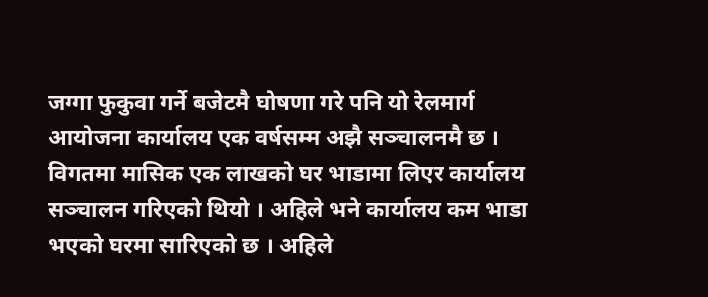जग्गा फुकुवा गर्ने बजेटमै घोषणा गरे पनि यो रेलमार्ग आयोजना कार्यालय एक वर्षसम्म अझै सञ्चालनमै छ । विगतमा मासिक एक लाखको घर भाडामा लिएर कार्यालय सञ्चालन गरिएको थियो । अहिले भने कार्यालय कम भाडा भएको घरमा सारिएको छ । अहिले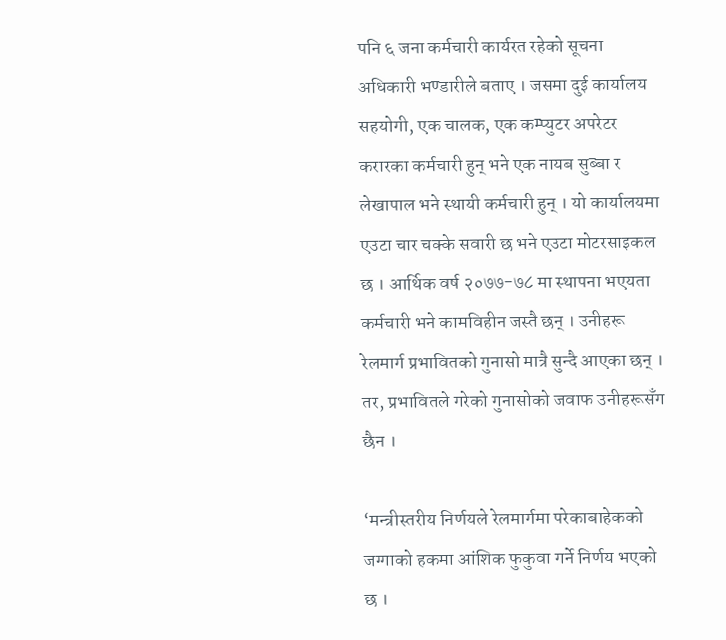पनि ६ जना कर्मचारी कार्यरत रहेको सूचना अधिकारी भण्डारीले बताए । जसमा दुई कार्यालय सहयोगी, एक चालक, एक कम्प्युटर अपरेटर करारका कर्मचारी हुन् भने एक नायब सुब्बा र लेखापाल भने स्थायी कर्मचारी हुन् । यो कार्यालयमा एउटा चार चक्के सवारी छ भने एउटा मोटरसाइकल छ । आर्थिक वर्ष २०७७-७८ मा स्थापना भएयता कर्मचारी भने कामविहीन जस्तै छन् । उनीहरू रेलमार्ग प्रभावितको गुनासो मात्रै सुन्दै आएका छन् । तर, प्रभावितले गरेको गुनासोको जवाफ उनीहरूसँग छैन ।

‘मन्त्रीस्तरीय निर्णयले रेलमार्गमा परेकाबाहेकको जग्गाको हकमा आंशिक फुकुवा गर्ने निर्णय भएको छ ।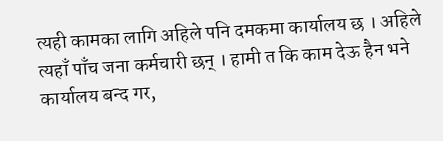त्यही कामका लागि अहिले पनि दमकमा कार्यालय छ । अहिले त्यहाँ पाँच जना कर्मचारी छन् । हामी त कि काम देऊ हैन भने कार्यालय बन्द गर,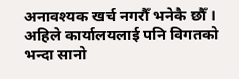अनावश्यक खर्च नगरौँ भनेकै छौँ । अहिले कार्यालयलाई पनि विगतको भन्दा सानो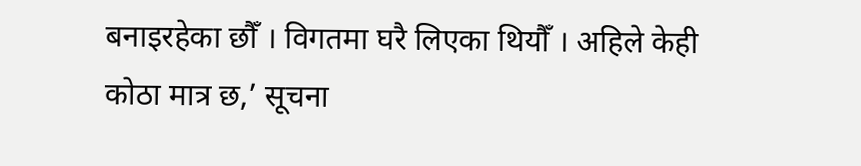बनाइरहेका छौँ । विगतमा घरै लिएका थियौँ । अहिले केही कोठा मात्र छ,’ सूचना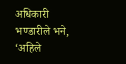अधिकारी भण्डारीले भने, ‘अहिले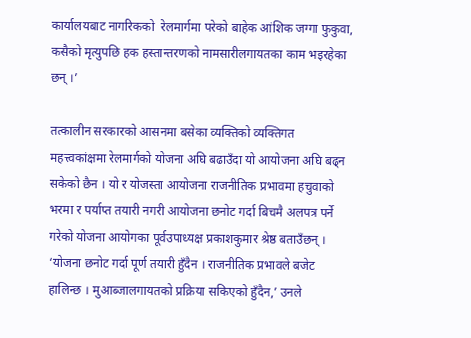कार्यालयबाट नागरिकको  रेलमार्गमा परेको बाहेक आंशिक जग्गा फुकुवा, कसैको मृत्युपछि हक हस्तान्तरणको नामसारीलगायतका काम भइरहेका छन् ।’

तत्कालीन सरकारको आसनमा बसेका व्यक्तिको व्यक्तिगत महत्त्वकांक्षमा रेलमार्गको योजना अघि बढाउँदा यो आयोजना अघि बढ्न सकेको छैन । यो र योजस्ता आयोजना राजनीतिक प्रभावमा हचुवाको भरमा र पर्याप्त तयारी नगरी आयोजना छनोट गर्दा बिचमै अलपत्र पर्ने गरेको योजना आयोगका पूर्वउपाध्यक्ष प्रकाशकुमार श्रेष्ठ बताउँछन् । ‘योजना छनोट गर्दा पूर्ण तयारी हुँदैन । राजनीतिक प्रभावले बजेट हालिन्छ । मुआब्जालगायतको प्रक्रिया सकिएको हुँदैन,’ उनले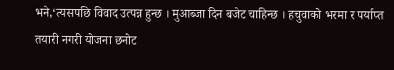भने,‘त्यसपछि विवाद उत्पन्न हुन्छ । मुआब्जा दिन बजेट चाहिन्छ । हचुवाको भरमा र पर्याप्त तयारी नगरी योजना छनोट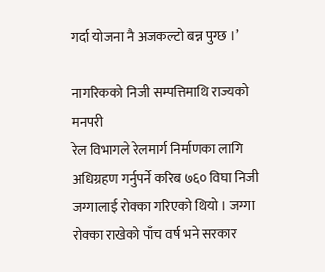गर्दा योजना नै अजकल्टो बन्न पुग्छ ।’

नागरिकको निजी सम्पत्तिमाथि राज्यको मनपरी
रेल विभागले रेलमार्ग निर्माणका लागि अधिग्रहण गर्नुपर्ने करिब ७६० विघा निजी जग्गालाई रोक्का गरिएको थियो । जग्गा रोक्का राखेको पाँच वर्ष भने सरकार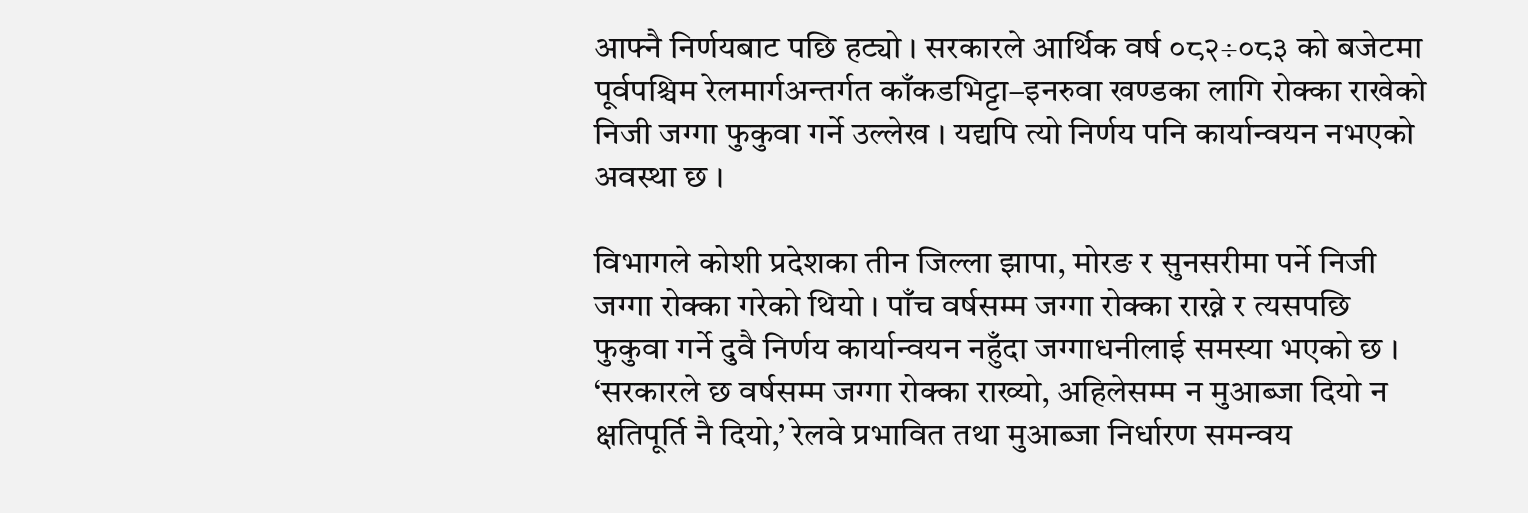आफ्नै निर्णयबाट पछि हट्यो । सरकारले आर्थिक वर्ष ०८२÷०८३ को बजेटमा पूर्वपश्चिम रेलमार्गअन्तर्गत काँकडभिट्टा–इनरुवा खण्डका लागि रोक्का राखेको निजी जग्गा फुकुवा गर्ने उल्लेख । यद्यपि त्यो निर्णय पनि कार्यान्वयन नभएको अवस्था छ ।

विभागले कोशी प्रदेशका तीन जिल्ला झापा, मोरङ र सुनसरीमा पर्ने निजी जग्गा रोक्का गरेको थियो । पाँच वर्षसम्म जग्गा रोक्का राख्ने र त्यसपछि फुकुवा गर्ने दुवै निर्णय कार्यान्वयन नहुँदा जग्गाधनीलाई समस्या भएको छ । ‘सरकारले छ वर्षसम्म जग्गा रोक्का राख्यो, अहिलेसम्म न मुआब्जा दियो न क्षतिपूर्ति नै दियो,’ रेलवे प्रभावित तथा मुआब्जा निर्धारण समन्वय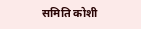समिति कोशी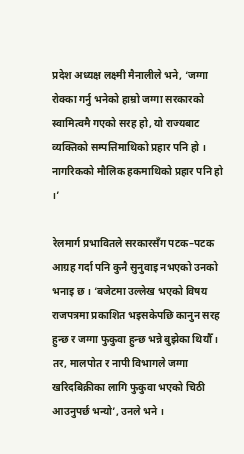प्रदेश अध्यक्ष लक्ष्मी मैनालीले भने, ‘जग्गा रोक्का गर्नु भनेको हाम्रो जग्गा सरकारको स्वामित्वमै गएको सरह हो, यो राज्यबाट व्यक्तिको सम्पत्तिमाथिको प्रहार पनि हो । नागरिकको मौलिक हकमाथिको प्रहार पनि हो ।’

रेलमार्ग प्रभावितले सरकारसँग पटक–पटक आग्रह गर्दा पनि कुनै सुनुवाइ नभएको उनको भनाइ छ । ‘बजेटमा उल्लेख भएको विषय राजपत्रमा प्रकाशित भइसकेपछि कानुन सरह हुन्छ र जग्गा फुकुवा हुन्छ भन्ने बुझेका थियौँ । तर, मालपोत र नापी विभागले जग्गा खरिदबिक्रीका लागि फुकुवा भएको चिठी आउनुपर्छ भन्यो’, उनले भने ।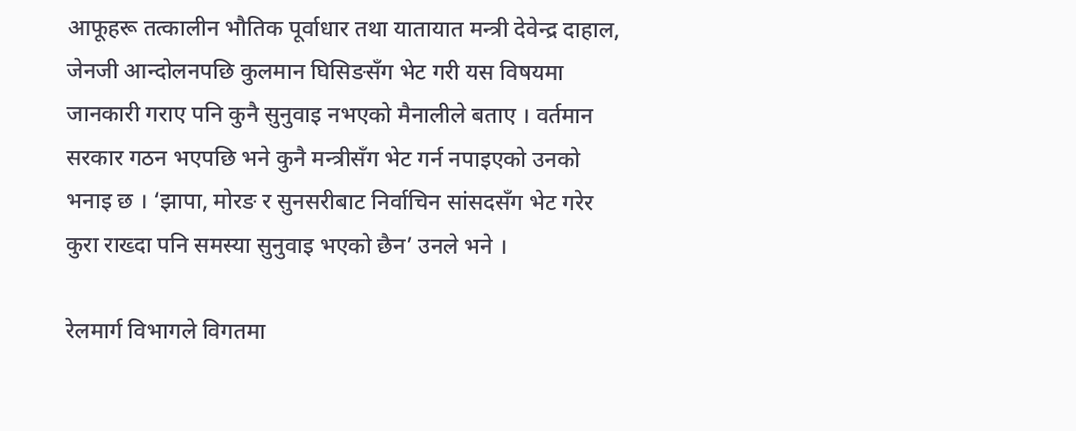आफूहरू तत्कालीन भौतिक पूर्वाधार तथा यातायात मन्त्री देवेन्द्र दाहाल, जेनजी आन्दोलनपछि कुलमान घिसिङसँग भेट गरी यस विषयमा जानकारी गराए पनि कुनै सुनुवाइ नभएको मैनालीले बताए । वर्तमान सरकार गठन भएपछि भने कुनै मन्त्रीसँग भेट गर्न नपाइएको उनको भनाइ छ । ‘झापा, मोरङ र सुनसरीबाट निर्वाचिन सांसदसँग भेट गरेर कुरा राख्दा पनि समस्या सुनुवाइ भएको छैन’ उनले भने ।

रेलमार्ग विभागले विगतमा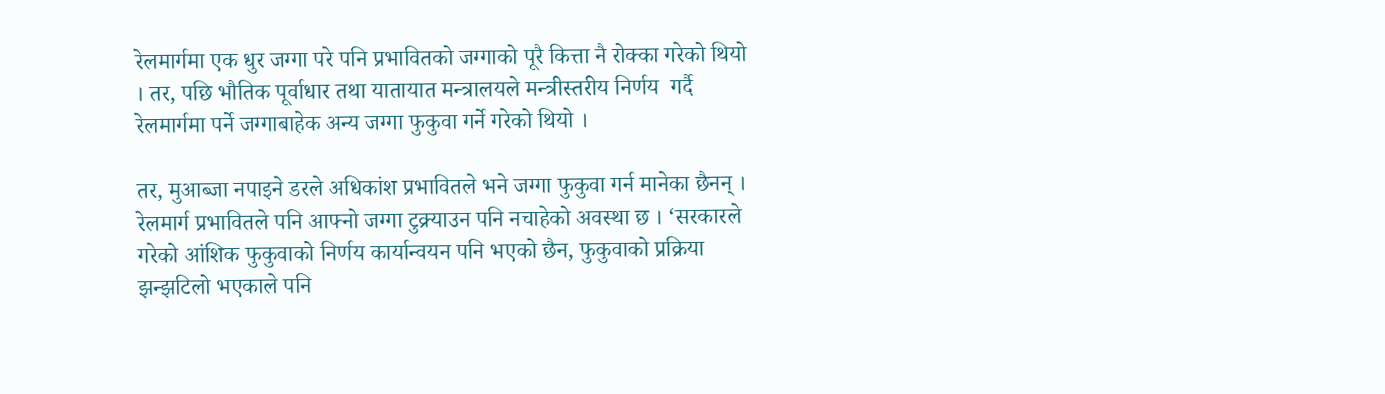रेलमार्गमा एक धुर जग्गा परे पनि प्रभावितको जग्गाको पूरै कित्ता नै रोक्का गरेको थियो । तर, पछि भौतिक पूर्वाधार तथा यातायात मन्त्रालयले मन्त्रीस्तरीय निर्णय  गर्दै रेलमार्गमा पर्ने जग्गाबाहेक अन्य जग्गा फुकुवा गर्ने गरेको थियो ।

तर, मुआब्जा नपाइने डरले अधिकांश प्रभावितले भने जग्गा फुकुवा गर्न मानेका छैनन् । रेलमार्ग प्रभावितले पनि आफ्नो जग्गा टुक्र्याउन पनि नचाहेको अवस्था छ । ‘सरकारले गरेको आंशिक फुकुवाको निर्णय कार्यान्वयन पनि भएको छैन, फुकुवाको प्रक्रिया झन्झटिलो भएकाले पनि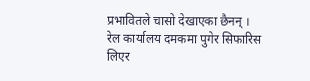प्रभावितले चासो देखाएका छैनन् । रेल कार्यालय दमकमा पुगेर सिफारिस लिएर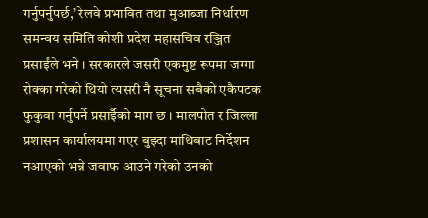गर्नुपर्नुपर्छ,’ रेलवे प्रभावित तथा मुआब्जा निर्धारण समन्वय समिति कोशी प्रदेश महासचिव रञ्जित प्रसाईंले भने । सरकारले जसरी एकमुष्ट रूपमा जग्गा रोक्का गरेको थियो त्यसरी नै सूचना सबैको एकैपटक फुकुवा गर्नुपर्ने प्रसाईँको माग छ । मालपोत र जिल्ला प्रशासन कार्यालयमा गएर बुझ्दा माथिबाट निर्देशन नआएको भन्ने जवाफ आउने गरेको उनको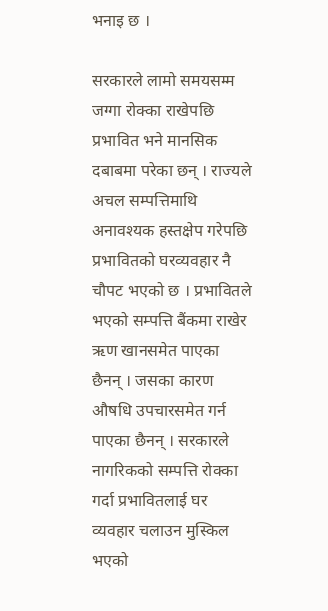भनाइ छ ।

सरकारले लामो समयसम्म जग्गा रोक्का राखेपछि प्रभावित भने मानसिक दबाबमा परेका छन् । राज्यले अचल सम्पत्तिमाथि अनावश्यक हस्तक्षेप गरेपछि प्रभावितको घरव्यवहार नै चौपट भएको छ । प्रभावितले भएको सम्पत्ति बैंकमा राखेर ऋण खानसमेत पाएका छैनन् । जसका कारण औषधि उपचारसमेत गर्न पाएका छैनन् । सरकारले नागरिकको सम्पत्ति रोक्का गर्दा प्रभावितलाई घर व्यवहार चलाउन मुस्किल भएको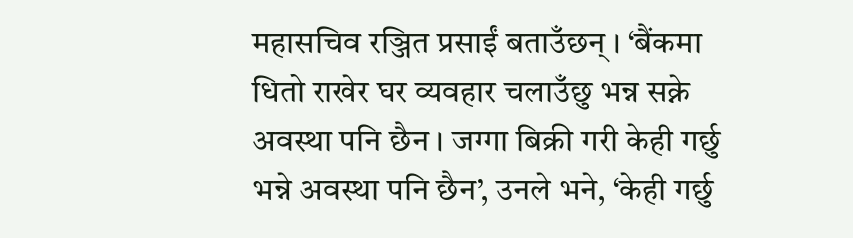महासचिव रञ्जित प्रसाईं बताउँछन् । ‘बैंकमा धितो राखेर घर व्यवहार चलाउँछु भन्न सक्ने अवस्था पनि छैन । जग्गा बिक्री गरी केही गर्छु भन्ने अवस्था पनि छैन’, उनले भने, ‘केही गर्छु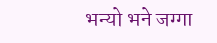भन्यो भने जग्गा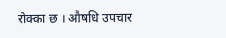रोक्का छ । औषधि उपचार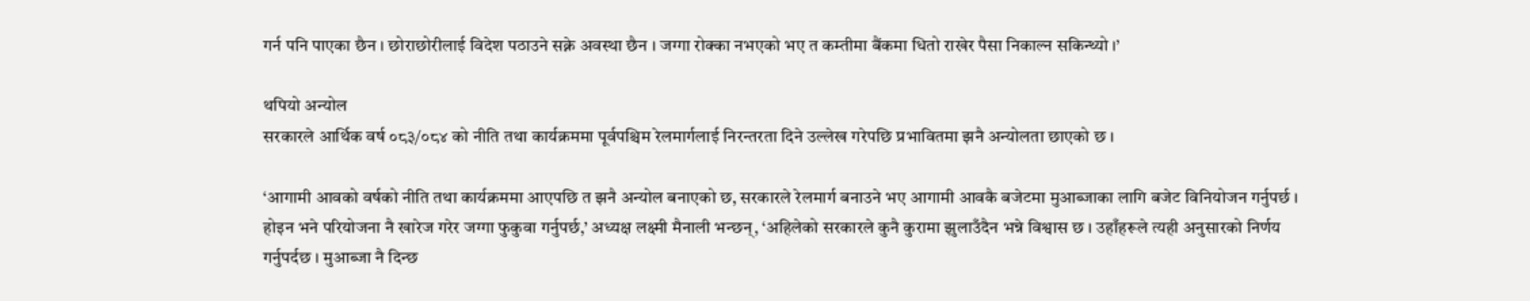गर्न पनि पाएका छैन । छोराछोरीलाई विदेश पठाउने सक्ने अवस्था छैन । जग्गा रोक्का नभएको भए त कम्तीमा बैंकमा धितो राखेर पैसा निकाल्न सकिन्थ्यो ।’

थपियो अन्योल
सरकारले आर्थिक वर्ष ०८३/०८४ को नीति तथा कार्यक्रममा पूर्वपश्चिम रेलमार्गलाई निरन्तरता दिने उल्लेख गरेपछि प्रभावितमा झनै अन्योलता छाएको छ ।

‘आगामी आवको वर्षको नीति तथा कार्यक्रममा आएपछि त झनै अन्योल बनाएको छ, सरकारले रेलमार्ग बनाउने भए आगामी आवकै बजेटमा मुआब्जाका लागि बजेट विनियोजन गर्नुपर्छ । होइन भने परियोजना नै खारेज गरेर जग्गा फुकुवा गर्नुपर्छ,’ अध्यक्ष लक्ष्मी मैनाली भन्छन्, ‘अहिलेको सरकारले कुनै कुरामा झुलाउँदैन भन्ने विश्वास छ । उहाँहरूले त्यही अनुसारको निर्णय गर्नुपर्दछ । मुआब्जा नै दिन्छ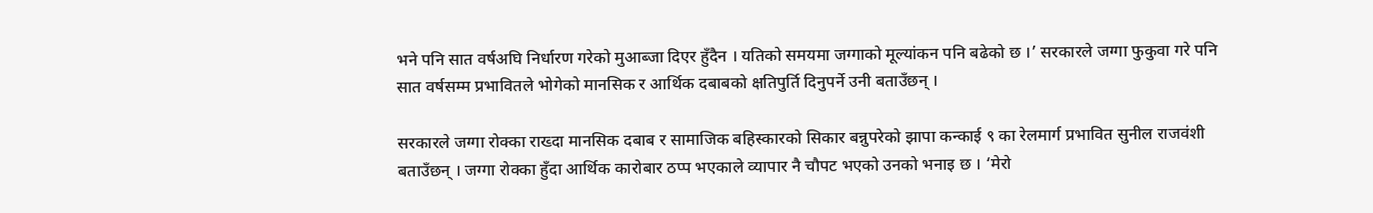भने पनि सात वर्षअघि निर्धारण गरेको मुआब्जा दिएर हुँदैन । यतिको समयमा जग्गाको मूल्यांकन पनि बढेको छ ।’ सरकारले जग्गा फुकुवा गरे पनि सात वर्षसम्म प्रभावितले भोगेको मानसिक र आर्थिक दबाबको क्षतिपुर्ति दिनुपर्ने उनी बताउँछन् ।

सरकारले जग्गा रोक्का राख्दा मानसिक दबाब र सामाजिक बहिस्कारको सिकार बन्नुपरेको झापा कन्काई ९ का रेलमार्ग प्रभावित सुनील राजवंशी बताउँछन् । जग्गा रोक्का हुँदा आर्थिक कारोबार ठप्प भएकाले व्यापार नै चौपट भएको उनको भनाइ छ । ‘मेरो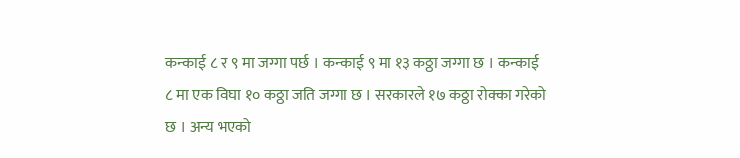कन्काई ८ र ९ मा जग्गा पर्छ । कन्काई ९ मा १३ कठ्ठा जग्गा छ । कन्काई ८ मा एक विघा १० कठ्ठा जति जग्गा छ । सरकारले १७ कठ्ठा रोक्का गरेको छ । अन्य भएको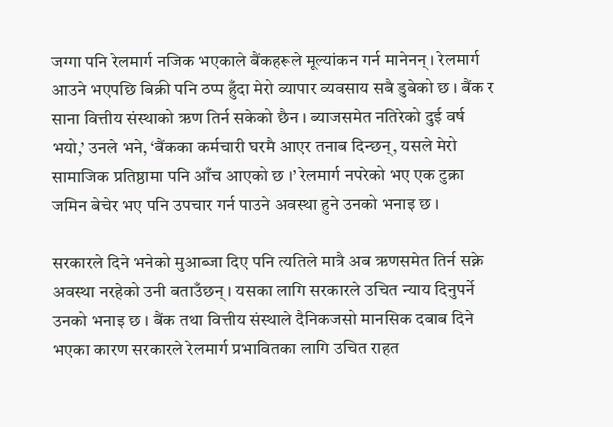जग्गा पनि रेलमार्ग नजिक भएकाले बैंकहरूले मूल्यांकन गर्न मानेनन् । रेलमार्ग आउने भएपछि बिक्री पनि ठप्प हुँदा मेरो व्यापार व्यवसाय सबै डुबेको छ । बैंक र साना वित्तीय संस्थाको ऋण तिर्न सकेको छैन । ब्याजसमेत नतिरेको दुई वर्ष भयो,’ उनले भने, ‘बैंकका कर्मचारी घरमै आएर तनाब दिन्छन्, यसले मेरो सामाजिक प्रतिष्ठामा पनि आँच आएको छ ।’ रेलमार्ग नपरेको भए एक टुक्रा जमिन बेचेर भए पनि उपचार गर्न पाउने अवस्था हुने उनको भनाइ छ ।

सरकारले दिने भनेको मुआब्जा दिए पनि त्यतिले मात्रै अब ऋणसमेत तिर्न सक्ने अवस्था नरहेको उनी बताउँछन् । यसका लागि सरकारले उचित न्याय दिनुपर्ने उनको भनाइ छ । बैंक तथा वित्तीय संस्थाले दैनिकजसो मानसिक दबाब दिने भएका कारण सरकारले रेलमार्ग प्रभावितका लागि उचित राहत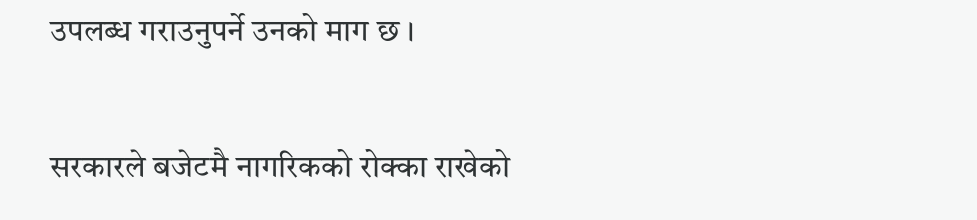उपलब्ध गराउनुपर्ने उनको माग छ ।

सरकारले बजेटमै नागरिकको रोक्का राखेको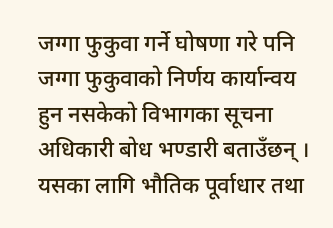जग्गा फुकुवा गर्ने घोषणा गरे पनि जग्गा फुकुवाको निर्णय कार्यान्वय हुन नसकेको विभागका सूचना अधिकारी बोध भण्डारी बताउँछन् । यसका लागि भौतिक पूर्वाधार तथा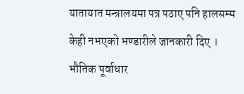यातायात मन्त्रालयमा पत्र पठाए पनि हालसम्म केही नभएको भण्डारीले जानकारी दिए । भौतिक पूर्वाधार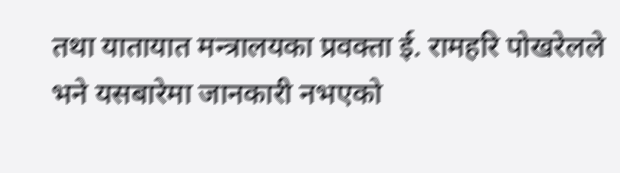तथा यातायात मन्त्रालयका प्रवक्ता ई. रामहरि पोखरेलले भने यसबारेमा जानकारी नभएको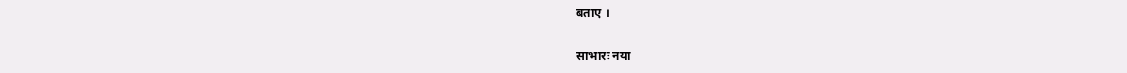बताए ।

साभारः नया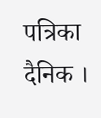पत्रिका दैनिक ।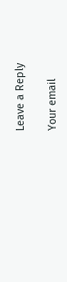Leave a Reply

Your email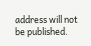address will not be published.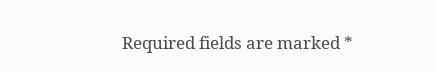Required fields are marked *